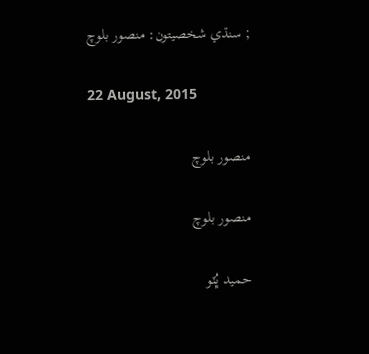; سنڌي شخصيتون: منصور بلوچ

22 August, 2015

منصور بلوچ

منصور بلوچ

حميد ڀُٽو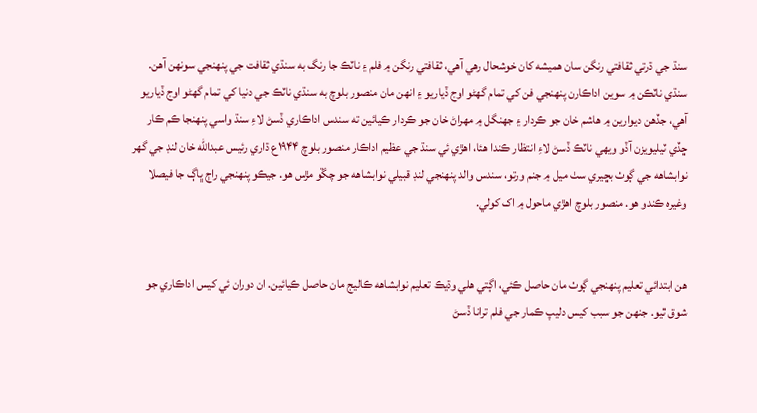سنڌ جي ڌرتي ثقافتي رنگن سان هميشه کان خوشحال رهي آهي، ثقافتي رنگن ۾ فلم ۽ ناٽڪ جا رنگ به سنڌي ثقافت جي پنهنجي سونهن آهن. سنڌي ناٽڪن ۾ سوين اداڪارن پنهنجي فن کي تمام گهڻو اوج ڏياريو ۽ انهن مان منصور بلوچ به سنڌي ناٽڪ جي دنيا کي تمام گهڻو اوج ڏياريو آهي، جڏهن ديوارين ۾ هاشم خان جو ڪردار ۽ جهنگل ۾ مهراڻ خان جو ڪردار ڪيائين ته سندس اداڪاري ڏسڻ لاءِ سنڌ واسي پنهنجا ڪم ڪار ڇڏي ٽيليويزن آڏو ويهي ناٽڪ ڏسڻ لاءِ انتظار ڪندا هئا، اهڙي ئي سنڌ جي عظيم اداڪار منصور بلوچ ۱۹۴۴ع ڌاري رئيس عبدالله خان لنڊ جي گهر نوابشاهه جي ڳوٺ بڇيري سٺ ميل ۾ جنم ورتو، سندس والد پنهنجي لنڊ قبيلي نوابشاهه جو چڱو مڙس هو. جيڪو پنهنجي راڄ ڀاڳ جا فيصلا وغيره ڪندو هو. منصور بلوچ اهڙي ماحول ۾ اک کولي.


هن ابتدائي تعليم پنهنجي ڳوٺ مان حاصل ڪئي، اڳتي هلي وڌيڪ تعليم نوابشاهه ڪاليج مان حاصل ڪيائين. ان دوران ئي کيس اداڪاري جو شوق ٿيو. جنهن جو سبب کيس دليپ ڪمار جي فلم ترانا ڏسڻ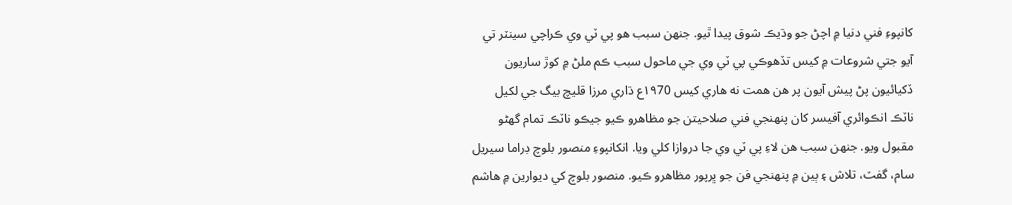کانپوءِ فني دنيا ۾ اچڻ جو وڌيڪ شوق پيدا ٿيو. جنهن سبب هو پي ٽي وي ڪراچي سينٽر تي آيو جتي شروعات ۾ کيس تڏهوڪي پي ٽي وي جي ماحول سبب ڪم ملڻ ۾ کوڙ ساريون ڏکيائيون پڻ پيش آيون پر هن همت نه هاري کيس ۱۹70ع ڌاري مرزا قليچ بيگ جي لکيل ناٽڪ انڪوائري آفيسر کان پنهنجي فني صلاحيتن جو مظاهرو ڪيو جيڪو ناٽڪ تمام گهڻو مقبول ويو. جنهن سبب هن لاءِ پي ٽي وي جا دروازا کلي ويا. انکانپوءِ منصور بلوچ ڊراما سيريل سام، گفٽ، تلاش ۽ ٻين ۾ پنهنجي فن جو ڀرپور مظاهرو ڪيو. منصور بلوچ کي ديوارين ۾ هاشم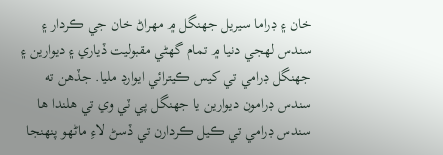خان ۽ ڊراما سيريل جهنگل ۾ مهراڻ خان جي ڪردار ۽ سندس لهجي دنيا ۾ تمام گهڻي مقبوليت ڏياري ۽ ديوارين ۽ جهنگل ڊرامي تي کيس ڪيترائي ايوارڊ مليا. جڏهن ته سندس ڊرامون ديوارين يا جهنگل پي ٽي وي تي هلندا ها سندس ڊرامي تي ڪيل ڪردارن تي ڏسڻ لاءِ ماڻهو پنهنجا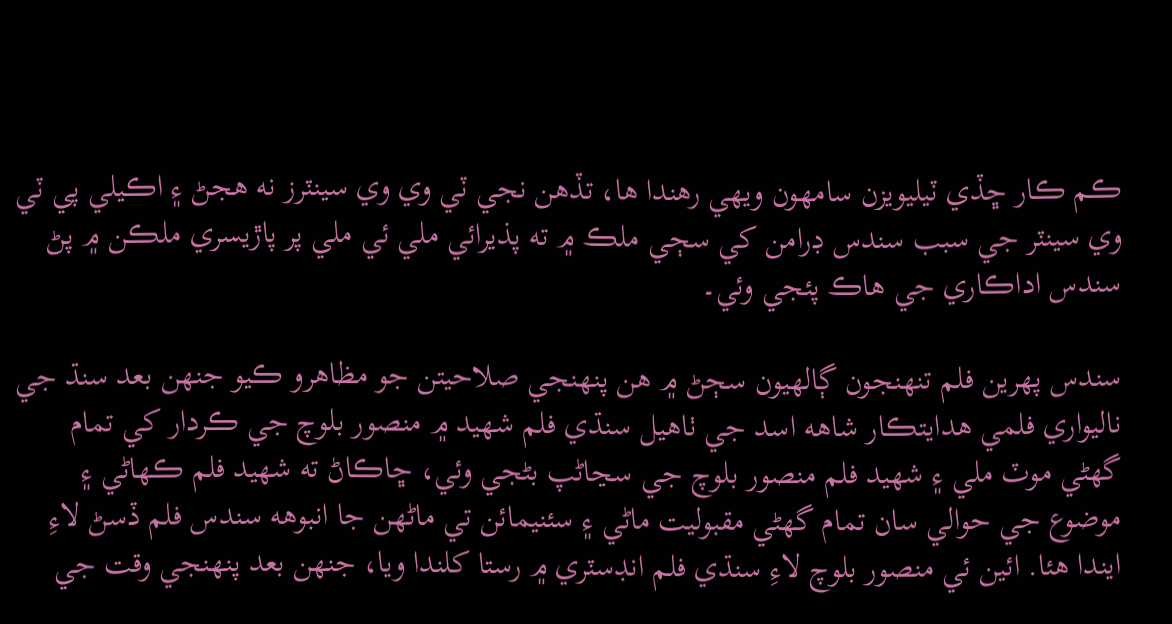ڪم ڪار ڇڏي ٽيليويزن سامهون ويهي رهندا ها، تڏهن نجي ٽي وي وي سينٽرز نه هجڻ ۽ اڪيلي پي ٽي وي سينٽر جي سبب سندس ڊرامن کي سڄي ملڪ ۾ ته پذيرائي ملي ئي ملي پر پاڙيسري ملڪن ۾ پڻ سندس اداڪاري جي هاڪ پئجي وئي۔

سندس پهرين فلم تنهنجون ڳالهيون سڄڻ ۾ هن پنهنجي صلاحيتن جو مظاهرو ڪيو جنهن بعد سنڌ جي ناليواري فلمي هدايتڪار شاهه اسد جي ٺاهيل سنڌي فلم شهيد ۾ منصور بلوچ جي ڪردار کي تمام گهڻي موٽ ملي ۽ شهيد فلم منصور بلوچ جي سڃاڻپ بڻجي وئي، ڇاڪاڻ ته شهيد فلم ڪهاڻي ۽ موضوع جي حوالي سان تمام گهڻي مقبوليت ماڻي ۽ سئنيمائن تي ماڻهن جا انبوهه سندس فلم ڏسڻ لاءِ ايندا هئا. ائين ئي منصور بلوچ لاءِ سنڌي فلم انڊسٽري ۾ رستا کلندا ويا، جنهن بعد پنهنجي وقت جي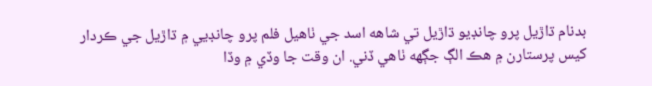بدنام ڌاڙيل پرو چانڊيو ڌاڙيل تي شاهه اسد جي ٺاهيل فلم پرو چانڊيي ۾ ڌاڙيل جي ڪردار کيس پرستارن ۾ هڪ الڳ جڳهه ٺاهي ڏني. ان وقت جا وڏي ۾ وڏا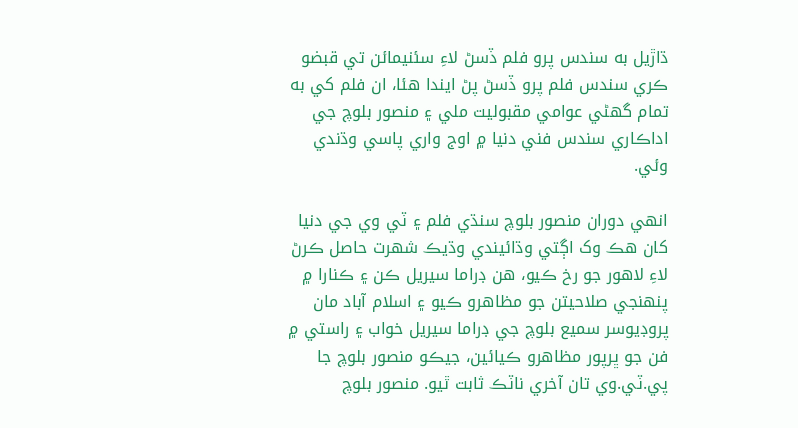ڌاڙيل به سندس پرو فلم ڏسڻ لاءِ سئنيمائن تي قبضو ڪري سندس فلم پرو ڏسڻ پڻ ايندا هئا، ان فلم کي به تمام گهڻي عوامي مقبوليت ملي ۽ منصور بلوچ جي اداڪاري سندس فني دنيا ۾ اوج واري پاسي وڌندي وئي.

انهي دوران منصور بلوچ سنڌي فلم ۽ ٽي وي جي دنيا کان هڪ وک اڳتي وڌائيندي وڌيڪ شهرت حاصل ڪرڻ لاءِ لاهور جو رخ ڪيو، هن ڊراما سيريل ڪن ۽ ڪنارا ۾ پنهنجي صلاحيتن جو مظاهرو ڪيو ۽ اسلام آباد مان پروڊيوسر سميع بلوچ جي ڊراما سيريل خواب ۽ راستي ۾ فن جو ڀرپور مظاهرو ڪيائين، جيڪو منصور بلوچ جا پي.ٽي.وي تان آخري ناٽڪ ثابت ٿيو. منصور بلوچ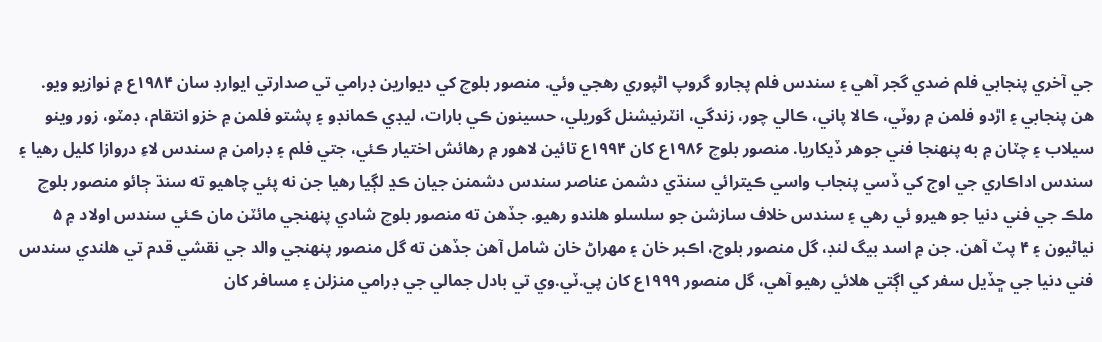جي آخري پنجابي فلم ضدي گجر آهي ۽ سندس فلم پجارو گروپ اڻپوري رهجي وئي. منصور بلوچ کي ديوارين ڊرامي تي صدارتي ايوارڊ سان ۱۹۸۴ع ۾ نوازيو ويو. هن پنجابي ۽ اڙدو فلمن ۾ روٽي، ڪالا پاني، ڪالي چور، زندگي، انٽرنيشنل گوريلي، حسينون ڪي بارات، ليڊي ڪمانڊو ۽ پشتو فلمن ۾ خزو انتقام، ڊمٽو، زور وينو سيلاب ۽ چٽان ۾ به پنهنجا فني جوهر ڏيکاريا. منصور بلوچ ۱۹۸۶ع کان ۱۹۹۴ع تائين لاهور ۾ رهائش اختيار ڪئي، جتي فلم ۽ ڊرامن ۾ سندس لاءِ دروازا کليل رهيا ۽ سندس اداڪاري جي اوج کي ڏسي پنجاب واسي ڪيترائي سنڌي دشمن عناصر سندس دشمنن جيان ڪڍ لڳيا رهيا جن نه پئي چاهيو ته سنڌ ڄائو منصور بلوچ ملڪ جي فني دنيا جو هيرو ئي رهي ۽ سندس خلاف سازشن جو سلسلو هلندو رهيو. جڏهن ته منصور بلوچ شادي پنهنجي مائٽن مان ڪئي سندس اولاد ۾ ۵ نياڻيون ۽ ۴ پٽ آهن. جن ۾ اسد بيگ لنڊ، گل منصور بلوچ، اڪبر خان ۽ مهراڻ خان شامل آهن جڏهن ته گل منصور پنهنجي والد جي نقشي قدم تي هلندي سندس فني دنيا جي ڇڏيل سفر کي اڳتي هلائي رهيو آهي، گل منصور ۱۹۹۹ع کان پي.ٽي.وي تي بادل جمالي جي ڊرامي منزلن ۽ مسافر کان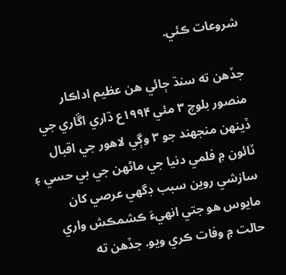شروعات ڪئي.

جڏهن ته سنڌ ڄائي هن عظيم اداڪار منصور بلوچ ۳ مئي ۱۹۹۴ع ڌاري اڱاري جي ڏينهن منجهند جو ۳ وڳي لاهور جي اقبال ٽائون ۾ فلمي دنيا جي ماڻهن جي بي حسي ۽ سازشي روين سبب ڊگهي عرصي کان مايوس هو جتي انهيءَ ڪشمڪش واري حالت ۾ وفات ڪري ويو. جڏهن ته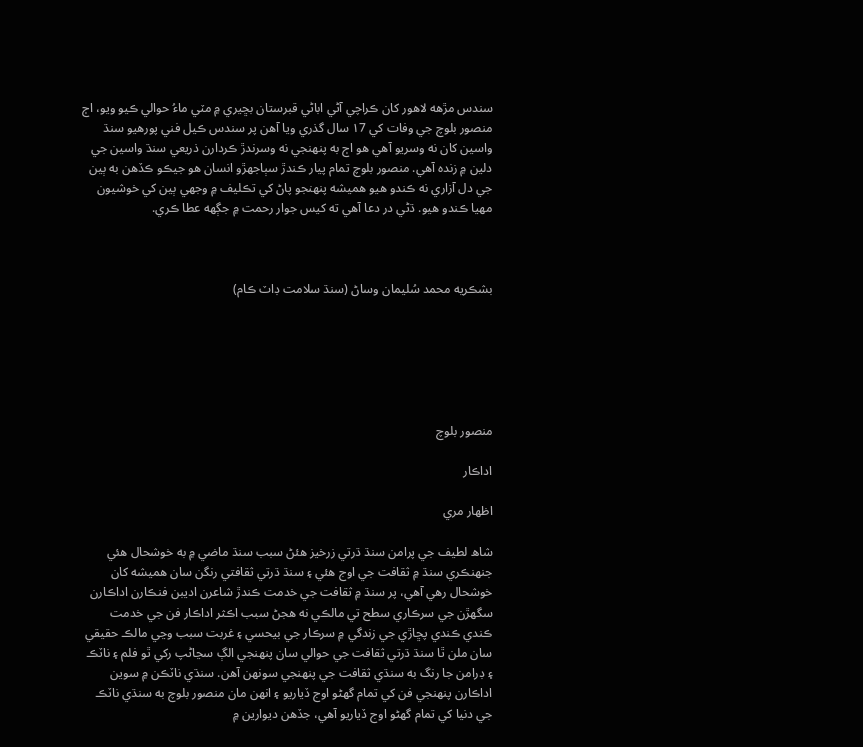سندس مڙهه لاهور کان ڪراچي آڻي اباڻي قبرستان بڇيري ۾ مٽي ماءُ حوالي ڪيو ويو، اڄ منصور بلوچ جي وفات کي ۱7 سال گذري ويا آهن پر سندس ڪيل فني پورهيو سنڌ واسين کان نه وسريو آهي هو اڄ به پنهنجي نه وسرندڙ ڪردارن ذريعي سنڌ واسين جي دلين ۾ زنده آهي. منصور بلوچ تمام پيار ڪندڙ سٻاجهڙو انسان هو جيڪو ڪڏهن به ٻين جي دل آزاري نه ڪندو هيو هميشه پنهنجو پاڻ کي تڪليف ۾ وجهي ٻين کي خوشيون مهيا ڪندو هيو. ڌڻي در دعا آهي ته کيس جوار رحمت ۾ جڳهه عطا ڪري.



بشڪريه محمد سُليمان وساڻ (سنڌ سلامت ڊاٽ ڪام)






منصور بلوچ

اداڪار

اظهار مري

شاھ لطيف جي پرامن سنڌ ڌرتي زرخيز هئڻ سبب سنڌ ماضي ۾ به خوشحال هئي جنهنڪري سنڌ ۾ ثقافت جي اوج هئي ۽ سنڌ ڌرتي ثقافتي رنگن سان هميشه کان خوشحال رهي آهي، پر سنڌ ۾ ثقافت جي خدمت ڪندڙ شاعرن اديبن فنڪارن اداڪارن سگهڙن جي سرڪاري سطح تي مالڪي نه هجڻ سبب اڪثر اداڪار فن جي خدمت ڪندي ڪندي پڇاڙي جي زندگي ۾ سرڪار جي بيحسي ۽ غربت سبب وڃي مالڪ حقيقي سان ملن ٿا سنڌ ڌرتي ثقافت جي حوالي سان پنهنجي الڳ سڃاڻپ رکي ٿو فلم ۽ ناٽڪ ۽ ڊرامن جا رنگ به سنڌي ثقافت جي پنهنجي سونهن آهن. سنڌي ناٽڪن ۾ سوين اداڪارن پنهنجي فن کي تمام گهڻو اوج ڏياريو ۽ انهن مان منصور بلوچ به سنڌي ناٽڪ جي دنيا کي تمام گهڻو اوج ڏياريو آهي، جڏهن ديوارين ۾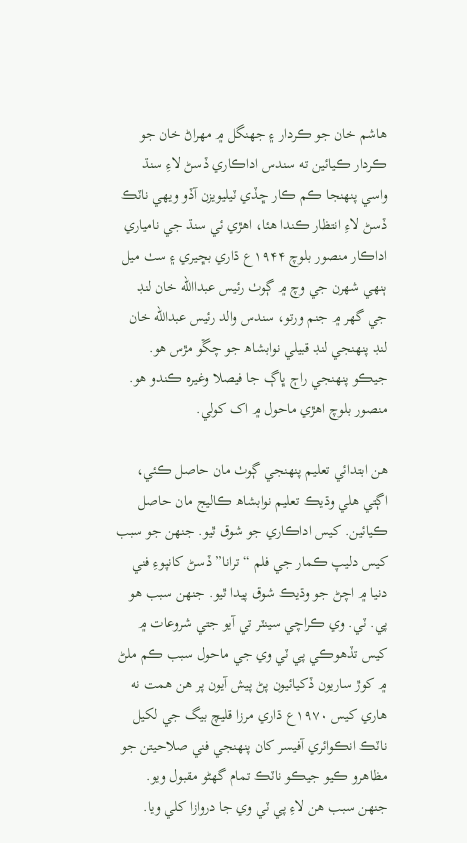هاشم خان جو ڪردار ۽ جهنگل ۾ مهراڻ خان جو ڪردار ڪيائين ته سندس اداڪاري ڏسڻ لاءِ سنڌ واسي پنهنجا ڪم ڪار ڇڏي ٽيليويزن آڏو ويهي ناٽڪ ڏسڻ لاءِ انتظار ڪندا هئا، اهڙي ئي سنڌ جي نامياري اداڪار منصور بلوچ ۱۹۴۴ع ڌاري بڇيري ۽ سٺ ميل ٻنهي شهرن جي وچ ۾ ڳوٺ رئيس عبداالله خان لنڊ جي گهر ۾ جنم ورتو، سندس والد رئيس عبدالله خان لنڊ پنهنجي لنڊ قبيلي نوابشاھ جو چڱو مڙس هو. جيڪو پنهنجي راڄ ڀاڳ جا فيصلا وغيره ڪندو هو. منصور بلوچ اهڙي ماحول ۾ اک کولي.

هن ابتدائي تعليم پنهنجي ڳوٺ مان حاصل ڪئي، اڳتي هلي وڌيڪ تعليم نوابشاھ ڪاليج مان حاصل ڪيائين. کيس اداڪاري جو شوق ٿيو. جنهن جو سبب کيس دليپ ڪمار جي فلم “ترانا” ڏسڻ کانپوءِ فني دنيا ۾ اچڻ جو وڌيڪ شوق پيدا ٿيو. جنهن سبب هو پي. ٽي. وي ڪراچي سينٽر تي آيو جتي شروعات ۾ کيس تڏهوڪي پي ٽي وي جي ماحول سبب ڪم ملڻ ۾ کوڙ ساريون ڏکيائيون پڻ پيش آيون پر هن همت نه هاري کيس ۱۹۷۰ع ڌاري مرزا قليچ بيگ جي لکيل ناٽڪ انڪوائري آفيسر کان پنهنجي فني صلاحيتن جو مظاهرو ڪيو جيڪو ناٽڪ تمام گهڻو مقبول ويو. جنهن سبب هن لاءِ پي ٽي وي جا دروازا کلي ويا.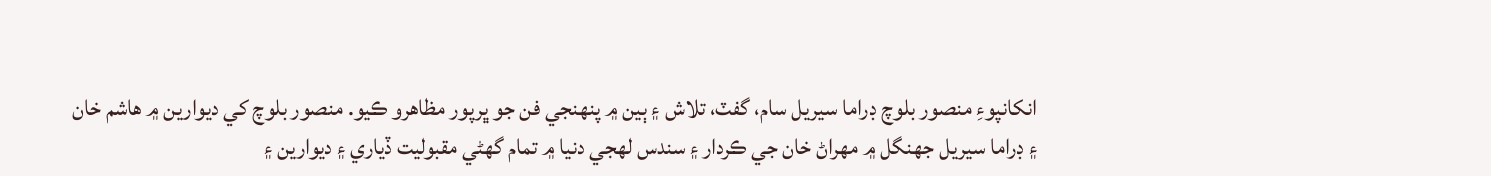انکانپوءِ منصور بلوچ ڊراما سيريل سام، گفٽ، تلاش ۽ ٻين ۾ پنهنجي فن جو ڀرپور مظاهرو ڪيو. منصور بلوچ کي ديوارين ۾ هاشم خان ۽ ڊراما سيريل جهنگل ۾ مهراڻ خان جي ڪردار ۽ سندس لهجي دنيا ۾ تمام گهڻي مقبوليت ڏياري ۽ ديوارين ۽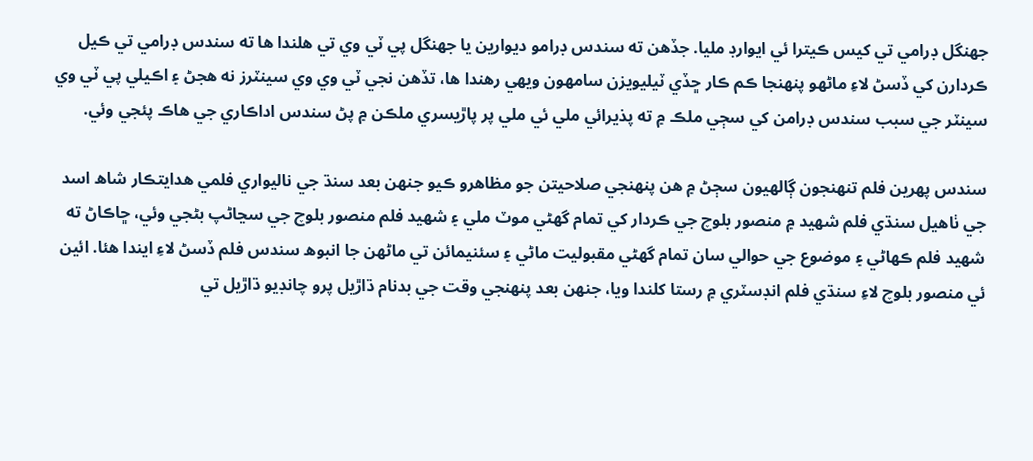جهنگل ڊرامي تي کيس ڪيترا ئي ايوارڊ مليا. جڏهن ته سندس ڊرامو ديوارين يا جهنگل پي ٽي وي تي هلندا ها ته سندس ڊرامي تي ڪيل ڪردارن کي ڏسڻ لاءِ ماڻهو پنهنجا ڪم ڪار ڇڏي ٽيليويزن سامهون ويهي رهندا ها، تڏهن نجي ٽي وي وي سينٽرز نه هجڻ ۽ اڪيلي پي ٽي وي سينٽر جي سبب سندس ڊرامن کي سڄي ملڪ ۾ ته پذيرائي ملي ئي ملي پر پاڙيسري ملڪن ۾ پڻ سندس اداڪاري جي هاڪ پئجي وئي.

سندس پهرين فلم تنهنجون ڳالهيون سڄڻ ۾ هن پنهنجي صلاحيتن جو مظاهرو ڪيو جنهن بعد سنڌ جي ناليواري فلمي هدايتڪار شاھ اسد جي ٺاهيل سنڌي فلم شهيد ۾ منصور بلوچ جي ڪردار کي تمام گهڻي موٽ ملي ۽ شهيد فلم منصور بلوچ جي سڃاڻپ بڻجي وئي، ڇاڪاڻ ته شهيد فلم ڪهاڻي ۽ موضوع جي حوالي سان تمام گهڻي مقبوليت ماڻي ۽ سئنيمائن تي ماڻهن جا انبوھ سندس فلم ڏسڻ لاءِ ايندا هئا. ائين ئي منصور بلوچ لاءِ سنڌي فلم انڊسٽري ۾ رستا کلندا ويا، جنهن بعد پنهنجي وقت جي بدنام ڌاڙيل پرو چانڊيو ڌاڙيل تي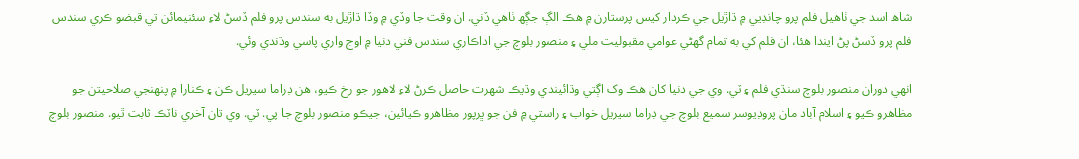شاھ اسد جي ٺاهيل فلم پرو چانڊيي ۾ ڌاڙيل جي ڪردار کيس پرستارن ۾ هڪ الڳ جڳھ ٺاهي ڏني. ان وقت جا وڏي ۾ وڏا ڌاڙيل به سندس پرو فلم ڏسڻ لاءِ سئنيمائن تي قبضو ڪري سندس فلم پرو ڏسڻ پڻ ايندا هئا، ان فلم کي به تمام گهڻي عوامي مقبوليت ملي ۽ منصور بلوچ جي اداڪاري سندس فني دنيا ۾ اوج واري پاسي وڌندي وئي.

انهي دوران منصور بلوچ سنڌي فلم ۽ ٽي. وي جي دنيا کان هڪ وک اڳتي وڌائيندي وڌيڪ شهرت حاصل ڪرڻ لاءِ لاهور جو رخ ڪيو، هن ڊراما سيريل ڪن ۽ ڪنارا ۾ پنهنجي صلاحيتن جو مظاهرو ڪيو ۽ اسلام آباد مان پروڊيوسر سميع بلوچ جي ڊراما سيريل خواب ۽ راستي ۾ فن جو ڀرپور مظاهرو ڪيائين، جيڪو منصور بلوچ جا پي. ٽي. وي تان آخري ناٽڪ ثابت ٿيو. منصور بلوچ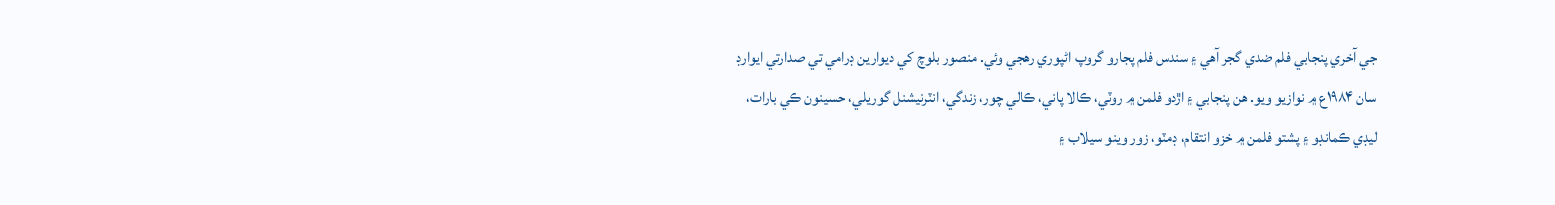جي آخري پنجابي فلم ضدي گجر آهي ۽ سندس فلم پجارو گروپ اڻپوري رهجي وئي. منصور بلوچ کي ديوارين ڊرامي تي صدارتي ايوارڊ سان ۱۹۸۴ع ۾ نوازيو ويو. هن پنجابي ۽ اڙدو فلمن ۾ روٽي، ڪالا پاني، ڪالي چور، زندگي، انٽرنيشنل گوريلي، حسينون ڪي بارات، ليڊي ڪمانڊو ۽ پشتو فلمن ۾ خزو انتقام، ڊمٽو، زور وينو سيلاب ۽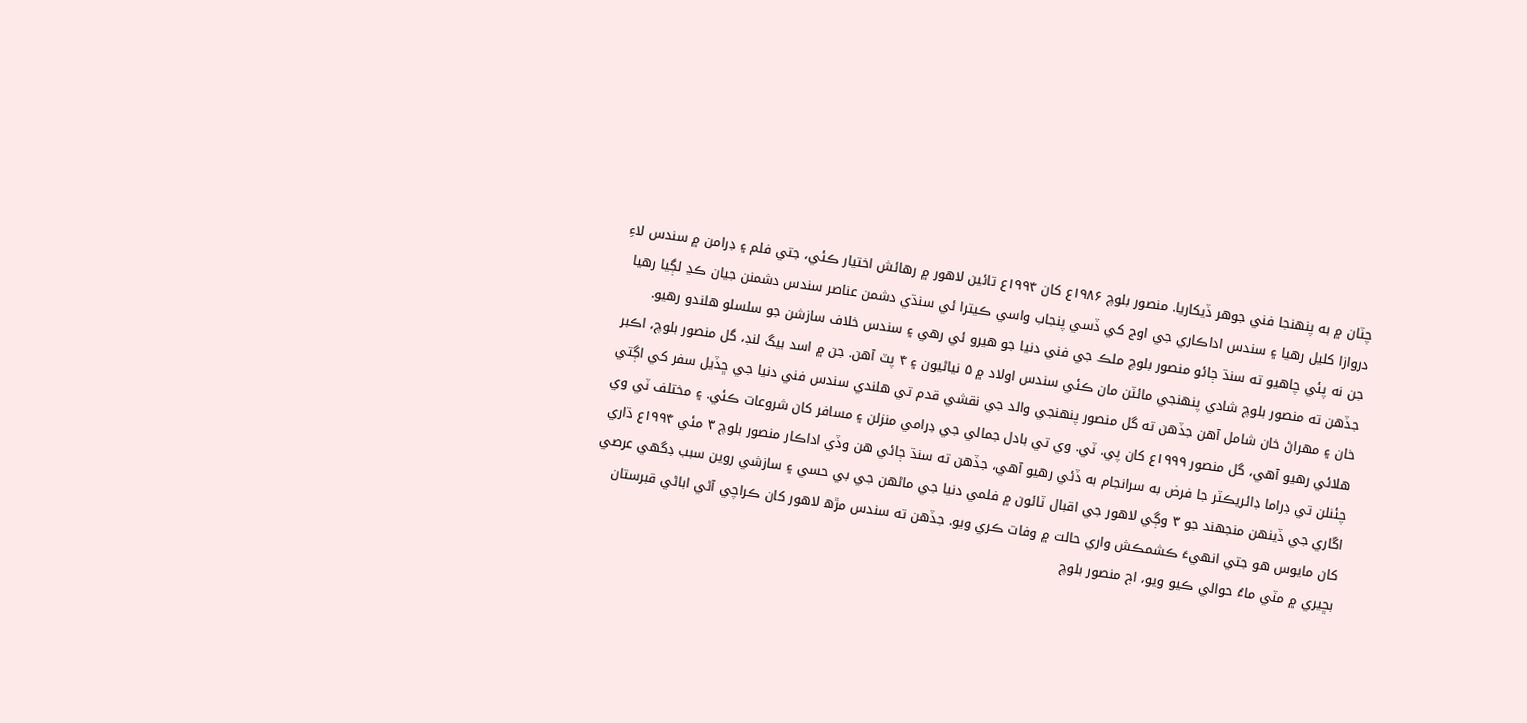چٽان ۾ به پنهنجا فني جوهر ڏيکاريا. منصور بلوچ ۱۹۸۶ع کان ۱۹۹۴ع تائين لاهور ۾ رهائش اختيار ڪئي، جتي فلم ۽ ڊرامن ۾ سندس لاءِ دروازا کليل رهيا ۽ سندس اداڪاري جي اوج کي ڏسي پنجاب واسي ڪيترا ئي سنڌي دشمن عناصر سندس دشمنن جيان ڪڍ لڳيا رهيا جن نه پئي چاهيو ته سنڌ ڄائو منصور بلوچ ملڪ جي فني دنيا جو هيرو ئي رهي ۽ سندس خلاف سازشن جو سلسلو هلندو رهيو. جڏهن ته منصور بلوچ شادي پنهنجي مائٽن مان ڪئي سندس اولاد ۾ ۵ نياڻيون ۽ ۴ پٽ آهن. جن ۾ اسد بيگ لنڊ، گل منصور بلوچ، اڪبر خان ۽ مهراڻ خان شامل آهن جڏهن ته گل منصور پنهنجي والد جي نقشي قدم تي هلندي سندس فني دنيا جي ڇڏيل سفر کي اڳتي هلائي رهيو آهي، گل منصور ۱۹۹۹ع کان پي. ٽي. وي تي بادل جمالي جي ڊرامي منزلن ۽ مسافر کان شروعات ڪئي. ۽ مختلف ٽي وي چئنلن تي ڊراما ڊائريڪٽر جا فرض به سرانجام به ڏئي رهيو آهي، جڏهن ته سنڌ ڄائي هن وڏي اداڪار منصور بلوچ ۳ مئي ۱۹۹۴ع ڌاري اڱاري جي ڏينهن منجهند جو ۳ وڳي لاهور جي اقبال ٽائون ۾ فلمي دنيا جي ماڻهن جي بي حسي ۽ سازشي روين سبب ڊگهي عرصي کان مايوس هو جتي انهيءَ ڪشمڪش واري حالت ۾ وفات ڪري ويو. جڏهن ته سندس مڙھ لاهور کان ڪراچي آڻي اباڻي قبرستان بڇيري ۾ مٽي ماءُ حوالي ڪيو ويو، اڄ منصور بلوچ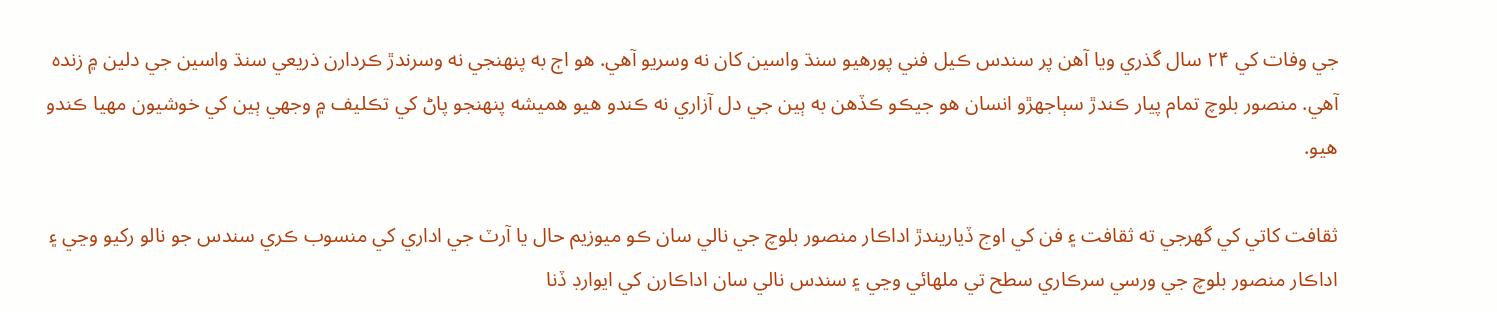جي وفات کي ۲۴ سال گذري ويا آهن پر سندس ڪيل فني پورهيو سنڌ واسين کان نه وسريو آهي. هو اڄ به پنهنجي نه وسرندڙ ڪردارن ذريعي سنڌ واسين جي دلين ۾ زنده آهي. منصور بلوچ تمام پيار ڪندڙ سٻاجهڙو انسان هو جيڪو ڪڏهن به ٻين جي دل آزاري نه ڪندو هيو هميشه پنهنجو پاڻ کي تڪليف ۾ وجهي ٻين کي خوشيون مهيا ڪندو هيو.

ثقافت کاتي کي گهرجي ته ثقافت ۽ فن کي اوج ڏياريندڙ اداڪار منصور بلوچ جي نالي سان ڪو ميوزيم حال يا آرٽ جي اداري کي منسوب ڪري سندس جو نالو رکيو وڃي ۽ اداڪار منصور بلوچ جي ورسي سرڪاري سطح تي ملهائي وڃي ۽ سندس نالي سان اداڪارن کي ايوارڊ ڏنا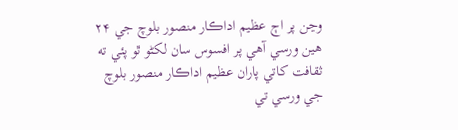وڃن پر اڄ عظيم اداڪار منصور بلوچ جي ۲۴ هين ورسي آهي پر افسوس سان لکڻو ٿو پئي ته ثقافت کاتي پاران عظيم اداڪار منصور بلوچ جي ورسي تي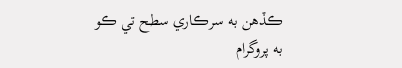ڪڏهن به سرڪاري سطح تي ڪو به پروگرام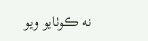نه ڪوٺايو ويو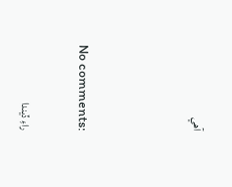آهي



No comments:

راءِ ڏيندا